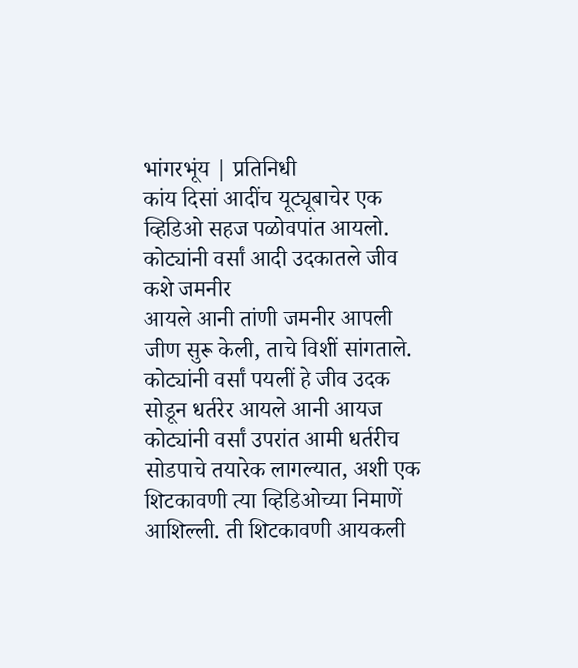भांगरभूंय | प्रतिनिधी
कांय दिसां आदींच यूट्यूबाचेर एक व्हिडिओ सहज पळोवपांत आयलो. कोट्यांनी वर्सां आदी उदकातले जीव कशे जमनीर
आयले आनी तांणी जमनीर आपली जीण सुरू केली, ताचे विशीं सांगताले. कोट्यांनी वर्सां पयलीं हे जीव उदक सोडून धर्तरेर आयले आनी आयज कोट्यांनी वर्सां उपरांत आमी धर्तरीच सोडपाचे तयारेक लागल्यात, अशी एक शिटकावणी त्या व्हिडिओच्या निमाणें आशिल्ली. ती शिटकावणी आयकली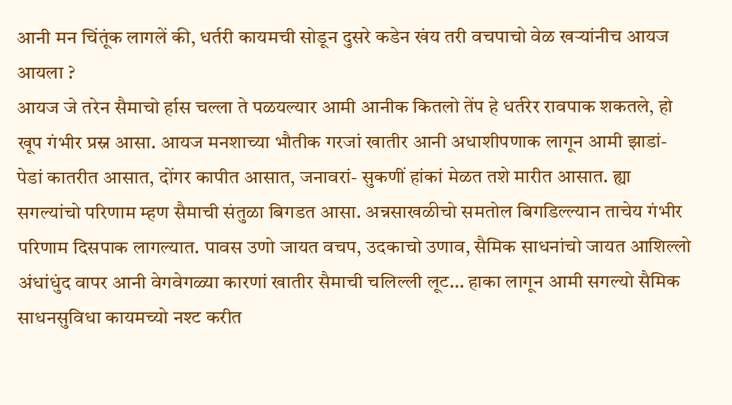आनी मन चिंतूंक लागलें की, धर्तरी कायमची सोडून दुसरे कडेन खंय तरी वचपाचो वेळ खऱ्यांनीच आयज आयला ?
आयज जे तरेन सैमाचो र्हास चल्ला ते पळयल्यार आमी आनीक कितलो तेंप हे धर्तरेर रावपाक शकतले, हो खूप गंभीर प्रस्न आसा. आयज मनशाच्या भौतीक गरजां खातीर आनी अधाशीपणाक लागून आमी झाडां- पेडां कातरीत आसात, दोंगर कापीत आसात, जनावरां- सुकणीं हांकां मेळत तशे मारीत आसात. ह्या सगल्यांचो परिणाम म्हण सैमाची संतुळा बिगडत आसा. अन्नसाखळीचो समतोल बिगडिल्ल्यान ताचेय गंभीर परिणाम दिसपाक लागल्यात. पावस उणो जायत वचप, उदकाचो उणाव, सैमिक साधनांचो जायत आशिल्लो अंधांधुंद वापर आनी वेगवेगळ्या कारणां खातीर सैमाची चलिल्ली लूट… हाका लागून आमी सगल्यो सैमिक साधनसुविधा कायमच्यो नश्ट करीत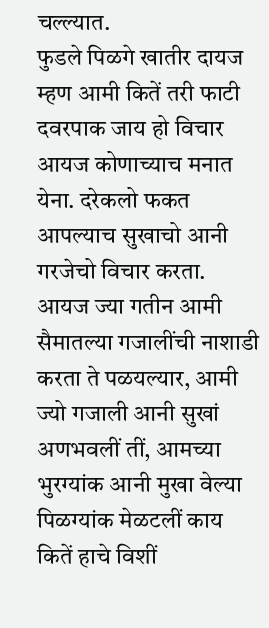चल्ल्यात.
फुडले पिळगे खातीर दायज म्हण आमी कितें तरी फाटी दवरपाक जाय हो विचार आयज कोणाच्याच मनात येना. दरेकलो फकत आपल्याच सुखाचो आनी गरजेचो विचार करता. आयज ज्या गतीन आमी सैमातल्या गजालींची नाशाडी करता ते पळयल्यार, आमी ज्यो गजाली आनी सुखां अणभवलीं तीं, आमच्या भुरग्यांक आनी मुखा वेल्या पिळग्यांक मेळटलीं काय कितें हाचे विशीं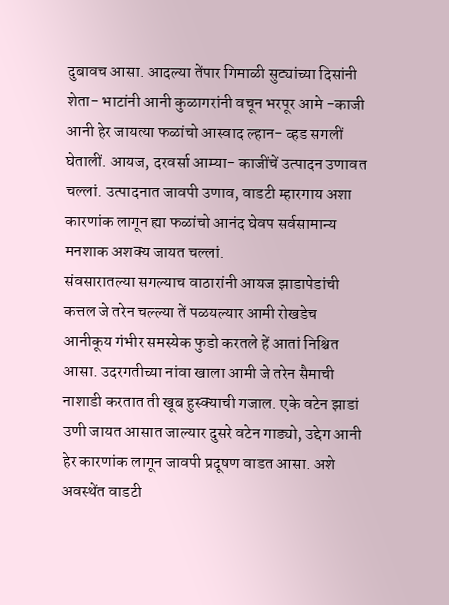दुबावच आसा. आदल्या तेंपार गिमाळी सुट्यांच्या दिसांनी शेता- भाटांनी आनी कुळागरांनी वचून भरपूर आमे -काजी आनी हेर जायत्या फळांचो आस्वाद ल्हान- व्हड सगलीं घेतालीं. आयज, दरवर्सा आम्या- काजींचें उत्पादन उणावत चल्लां. उत्पादनात जावपी उणाव, वाडटी म्हारगाय अशा कारणांक लागून ह्या फळांचो आनंद घेवप सर्वसामान्य मनशाक अशक्य जायत चल्लां.
संवसारातल्या सगल्याच वाठारांनी आयज झाडापेडांची कत्तल जे तरेन चल्ल्या तें पळयल्यार आमी रोखडेच आनीकूय गंभीर समस्येक फुडो करतले हें आतां निश्चित आसा. उदरगतीच्या नांवा खाला आमी जे तरेन सैमाची नाशाडी करतात ती खूब हुस्क्याची गजाल. एके वटेन झाडां उणी जायत आसात जाल्यार दुसरे वटेन गाड्यो, उद्देग आनी हेर कारणांक लागून जावपी प्रदूषण वाडत आसा. अशे अवस्थेंत वाडटी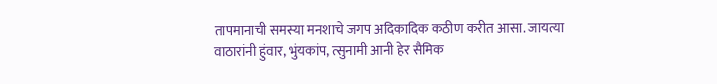तापमानाची समस्या मनशाचे जगप अदिकादिक कठीण करीत आसा. जायत्या वाठारांनी हुंवार, भुंयकांप, त्सुनामी आनी हेर सैमिक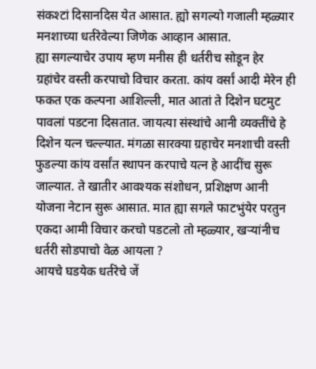संकश्टां दिसानदिस येत आसात. ह्यो सगल्यो गजाली म्हळ्यार मनशाच्या धर्तरेवेल्या जिणेक आव्हान आसात.
ह्या सगल्याचेर उपाय म्हण मनीस ही धर्तरीच सोडून हेर ग्रहांचेर वस्ती करपाचो विचार करता. कांय वर्सां आदी मेरेन ही फकत एक कल्पना आशिल्ली, मात आतां ते दिशेन घटमुट पावलां पडटना दिसतात. जायत्या संस्थांचे आनी व्यक्तींचे हे दिशेन यत्न चल्ल्यात. मंगळा सारक्या ग्रहाचेर मनशाची वस्ती फुडल्या कांय वर्सांत स्थापन करपाचे यत्न हे आदींच सुरू जाल्यात. ते खातीर आवश्यक संशोधन, प्रशिक्षण आनी योजना नेटान सुरू आसात. मात ह्या सगले फाटभुंयेर परतुन एकदा आमी विचार करचो पडटलो तो म्हळ्यार, खऱ्यांनीच धर्तरी सोडपाचो वेळ आयला ?
आयचे घडयेक धर्तरेचे जें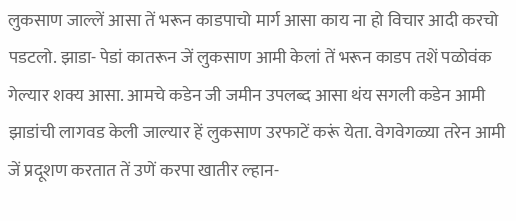लुकसाण जाल्लें आसा तें भरून काडपाचो मार्ग आसा काय ना हो विचार आदी करचो पडटलो. झाडा- पेडां कातरून जें लुकसाण आमी केलां तें भरून काडप तशें पळोवंक गेल्यार शक्य आसा. आमचे कडेन जी जमीन उपलब्द आसा थंय सगली कडेन आमी झाडांची लागवड केली जाल्यार हें लुकसाण उरफाटें करूं येता. वेगवेगळ्या तरेन आमी जें प्रदूशण करतात तें उणें करपा खातीर ल्हान-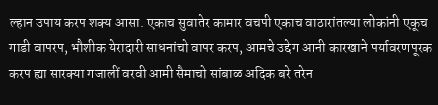ल्हान उपाय करप शक्य आसा. एकाच सुवातेर कामार वचपी एकाच वाठारांतल्या लोकांनी एकूच गाडी वापरप, भौशीक येरादारी साधनांचो वापर करप, आमचे उद्देग आनी कारखाने पर्यावरणपूरक करप ह्या सारक्या गजालीं वरवी आमी सैमाचो सांबाळ अदिक बरे तरेन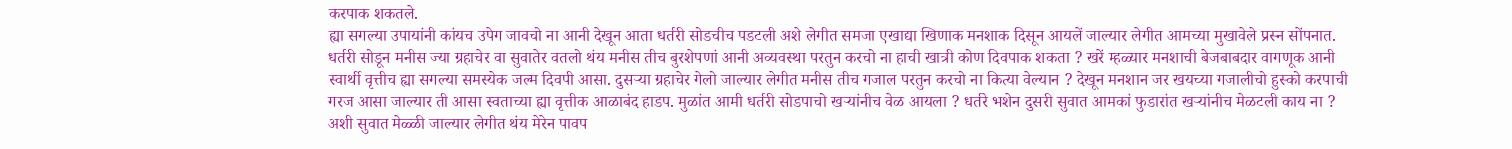करपाक शकतले.
ह्या सगल्या उपायांनी कांयच उपेग जावचो ना आनी देखून आता धर्तरी सोडचीच पडटली अशे लेगीत समजा एखाद्या खिणाक मनशाक दिसून आयलें जाल्यार लेगीत आमच्या मुखावेले प्रस्न सोंपनात. धर्तरी सोडून मनीस ज्या ग्रहाचेर वा सुवातेर वतलो थंय मनीस तीच बुरशेपणां आनी अव्यवस्था परतुन करचो ना हाची खात्री कोण दिवपाक शकता ? खरें म्हळ्यार मनशाची बेजबाबदार वागणूक आनी स्वार्थी वृत्तीच ह्या सगल्या समस्येक जल्म दिवपी आसा. दुसऱ्या ग्रहाचेर गेलो जाल्यार लेगीत मनीस तीच गजाल परतुन करचो ना कित्या वेल्यान ? देखून मनशान जर खयच्या गजालीचो हुस्को करपाची गरज आसा जाल्यार ती आसा स्वताच्या ह्या वृत्तीक आळाबंद हाडप. मुळांत आमी धर्तरी सोडपाचो खऱ्यांनीच वेळ आयला ? धर्तरे भशेन दुसरी सुवात आमकां फुडारांत खऱ्यांनीच मेळटली काय ना ? अशी सुवात मेळ्ळी जाल्यार लेगीत थंय मेरेन पावप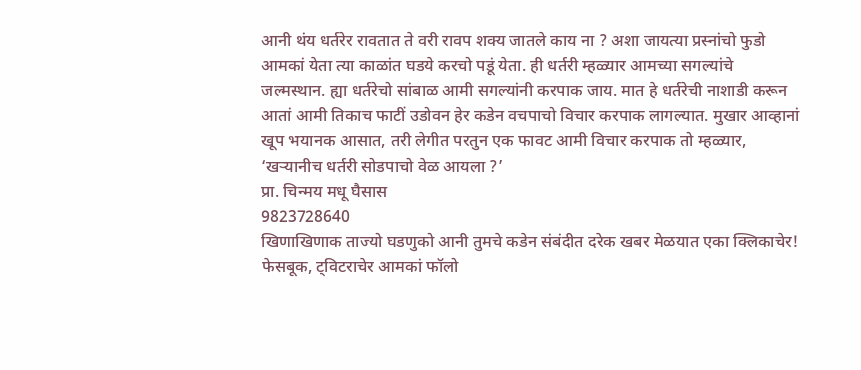आनी थंय धर्तरेर रावतात ते वरी रावप शक्य जातले काय ना ? अशा जायत्या प्रस्नांचो फुडो आमकां येता त्या काळांत घडये करचो पडूं येता. ही धर्तरी म्हळ्यार आमच्या सगल्यांचे जल्मस्थान. ह्या धर्तरेचो सांबाळ आमी सगल्यांनी करपाक जाय. मात हे धर्तरेची नाशाडी करून आतां आमी तिकाच फाटीं उडोवन हेर कडेन वचपाचो विचार करपाक लागल्यात. मुखार आव्हानां खूप भयानक आसात, तरी लेगीत परतुन एक फावट आमी विचार करपाक तो म्हळ्यार, ‘खऱ्यानीच धर्तरी सोडपाचो वेळ आयला ?’
प्रा. चिन्मय मधू घैसास
9823728640
खिणाखिणाक ताज्यो घडणुको आनी तुमचे कडेन संबंदीत दरेक खबर मेळयात एका क्लिकाचेर! फेसबूक, ट्विटराचेर आमकां फॉलो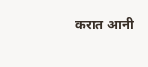करात आनी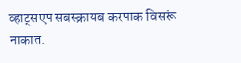व्हाट्सएप सबस्क्रायब करपाक विसरूं नाकात.